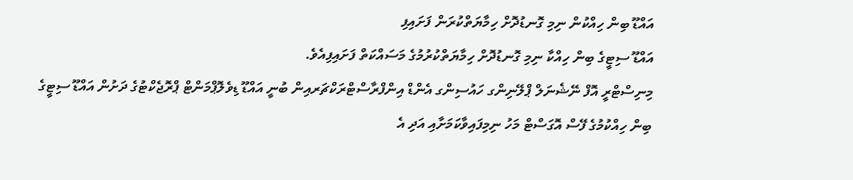އައްޑޫ ބިން ހިއްކުން ނިމި ގޮނޑުދޮށް ހިމާޔަތްކުރަން ފަށައިފި
އައްޑޫ ސިޓީގެ ބިން ހިއްކާ ނިމި ގޮނޑުދޮށް ހިމާޔަތްކުރުމުގެ މަސައްކަތް ފަށައިފިއެވެ.
މިނިސްޓްރީ އޮފް ނޭޝެނަލް ޕްލޭނިންގ ހައުސިންގ އެންޑް އިންފްރާސްޓްރަކްޗަރއިން ބުނީ އައްޑޫ ޑިވެލޮޕްމަންޓް ޕްރޮޖެކްޓުގެ ދަށުން އައްޑޫ ސިޓީގެ ބިން ހިއްކުމުގެ ފޭސް އޮގަސްޓް މަހު ނިމިފައިވާކަމަށާއި އަދި އެ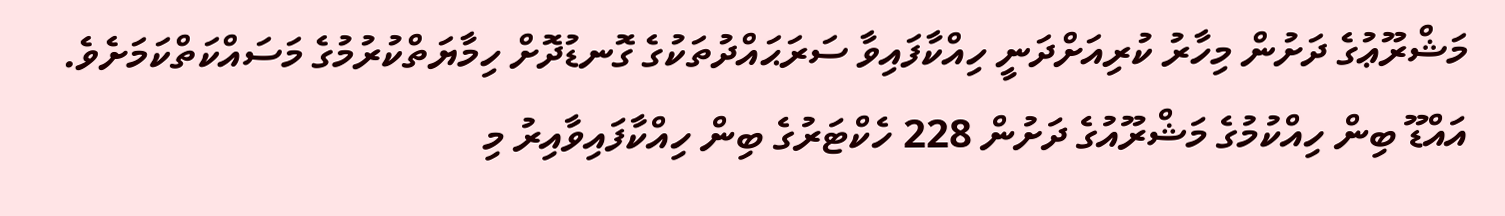މަޝްރޫޢުގެ ދަށުން މިހާރު ކުރިއަށްދަނީ ހިއްކާފައިވާ ސަރަޙައްދުތަކުގެ ގޮނޑުދޮށް ހިމާޔަތްކުރުމުގެ މަސައްކަތްކަމަށެވެ.
އައްޑޫ ބިން ހިއްކުމުގެ މަޝްރޫއުގެ ދަށުން 228 ހެކްޓަރުގެ ބިން ހިއްކާފައިވާއިރު މި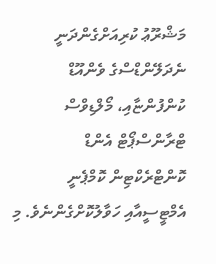މަޝްރޫޢު ކުރިއަށްގެންދަނީ ނެދަލޭންޑްސްގެ ވެންއޫޑް ކުންފުންޏާއި، މޯލްޑިވްސް ޓްރާންސްޕޯޓް އެންޑް ކޮންޓްރެކްޓިން ކޮމްޕެނީ އެމްޓީސީއާއި ހަވާލުކޮށްގެންނެވެ. މި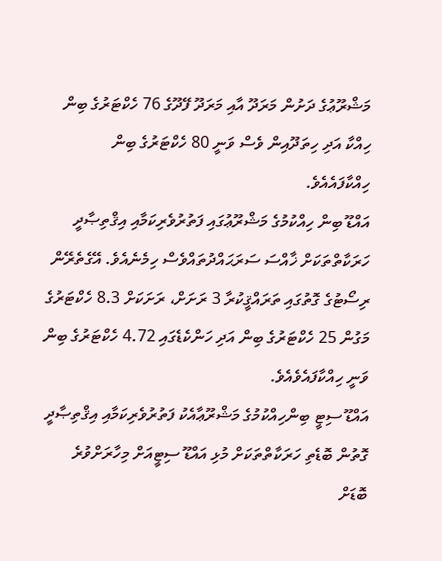މަޝްރޫޢުގެ ދަށުން މަރަދޫ އާއި މަރަދޫ ފޭދޫގެ 76 ހެކްޓަރުގެ ބިން ހިއްކާ އަދި ހިތަދޫއިން ވެސް ވަނީ 80 ހެކްޓަރުގެ ބިން ހިއްކާފައެއެވެ.
އައްޑޫ ބިން ހިއްކުމުގެ މަޝްރޫޢުގައި ފަތުރުވެރިކަމާއި އިޤްތިޞާދީ ހަރަކާތްތަކަށް ޚާއްސަ ސަރަޙައްދުތައްވެސް ހިމެނެއެވެ. އޭގެތެރޭން ރިސޯޓުގެ ގޮތުގައި ތަރައްޤީކުރާ 3 ރަށަށް، ރަށަކަށް 8.3 ހެކްޓަރުގެ މަގުން 25 ހެކްޓަރުގެ ބިން އަދި ހަންކެޑެގައި 4.72 ހެކްޓަރުގެ ބިން ވަނީ ހިއްކާފައެވެއެވެ.
އައްޑޫ ސިޓީ ބިންހިއްކުމުގެ މަޝްރޫޢާއެކު ފަތުރުވެރިކަމާއި އިޤްތިޞާދީ ގޮތުން ބޮޑެތި ހަރަކާތްތަކަށް މުޅި އައްޑޫ ސިޓީއަށް މިހާރަށްވުރެ ބޮޑަށް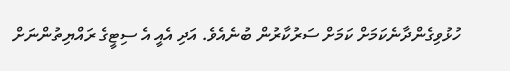ހުޅުވިގެންދާނެކަމަށް ކަމަށް ސަރުކާރުން ބުނެއެވެ. އަދި އެއީ އެ ސިޓީގެ ރައްޔިތުންނަށް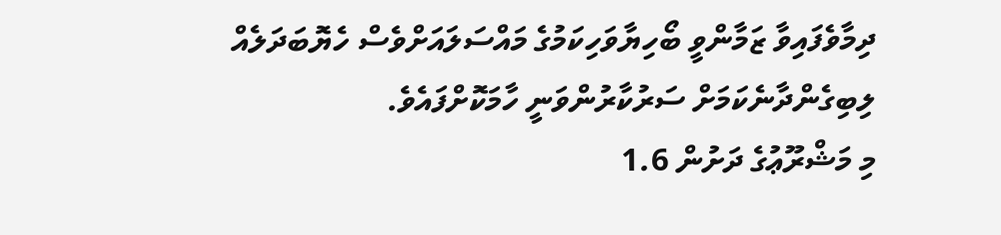ދިމާވެފައިވާ ޒަމާންވީ ބޯހިޔާވަހިކަމުގެ މައްސަލައަށްވެސް ހެޔޮބަދަލެއް ލިބިގެންދާނެކަމަށް ސަރުކާރުންވަނީ ހާމަކޮށްފައެވެ.
މި މަޝްރޫޢުގެ ދަށުން 1.6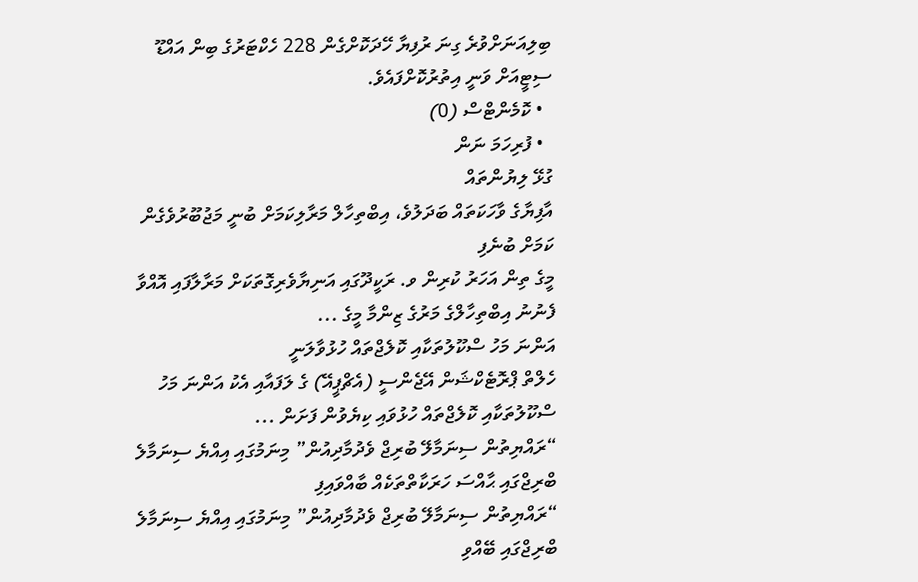ބިލިއަނަށްވުރެ ގިނަ ރުފިޔާ ހޭދަކޮށްގެން 228 ހެކްޓަރުގެ ބިން އައްޑޫ ސިޓީއަށް ވަނީ އިތުރުކޮށްފައެވެ.
  • ކޮމެންޓްސް (0)
  • ފުރިހަމަ ނަން
ގުޅޭ ލިޔުންތައް
އާފިޔާގެ ވާހަކަތައް ބަދަލުވެ، އިބްތިހާލް މަރާލިކަމަށް ބުނީ މަޖުބޫރުވެގެން ކަމަށް ބުނެފި
މީގެ ތިން އަހަރު ކުރިން ވ. ރަކީދޫގައި އަނިޔާވެރިގޮތަކަށް މަރާލާފައި އޮއްވާ ފެނުނު އިބްތިހާލްގެ މަރުގެ ޒިންމާ މީގެ ...
އަންނަ މަހު ސްކޫލުތަކާއި ކޮލެޖްތައް ހުޅުވާލަނީ
ހެލްތް ޕްރޮޓެކްޝަން އޭޖެންސީ (އެޗްޕީއޭ) ގެ ލަފައާއި އެކު އަންނަ މަހު ސްކޫލުތަކާއި ކޮލެޖްތައް ހުޅުވައި ކިޔެވުން ފަށަން ...
“ރައްޔިތުން ސިނަމާލޭ ބުރިޖް ވެދުމާދިއުން” މިނަމުގައި އިއްޔެ ސިނަމާލެ ބްރިޖްގައި ޙާއްސަ ހަރަކާތްތަކެއް ބާއްވައިފި
“ރައްޔިތުން ސިނަމާލޭ ބުރިޖް ވެދުމާދިއުން” މިނަމުގައި އިއްޔެ ސިނަމާލެ ބްރިޖްގައި ބޭއްވި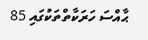ޙާއްސަ ހަރަކާތްތަކުގައި 85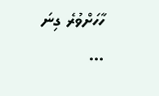ހާހަށްވުރެ ގިނަ ...